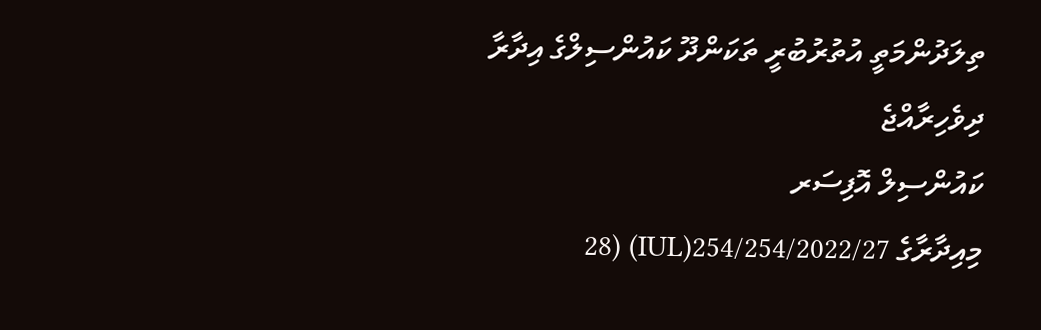ތިލަދުންމަތީ އުތުރުބުރީ ތަކަންދޫ ކައުންސިލްގެ އިދާރާ
ދިވެހިރާއްޖެ
ކައުންސިލް އޮފިސަރ
މިއިދާރާގެ 254/254/2022/27(IUL) (28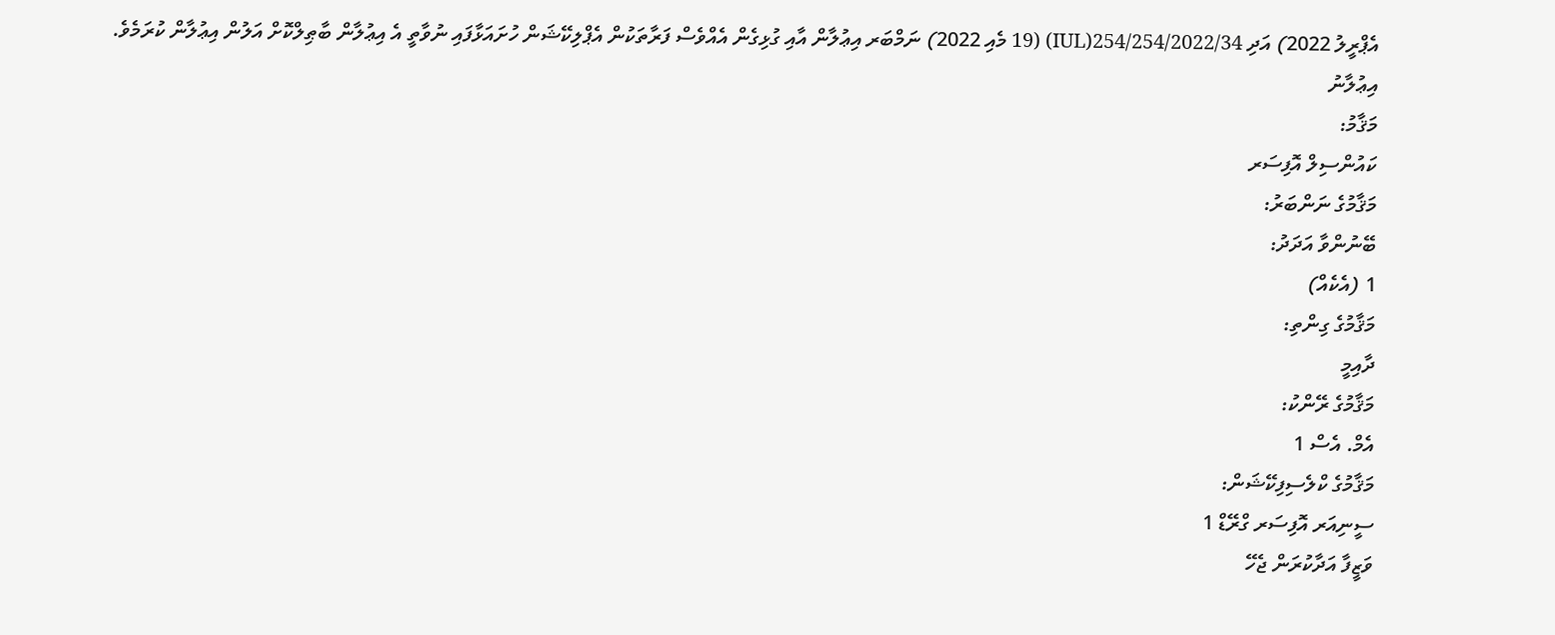އެޕްރީލު 2022) އަދި 254/254/2022/34(IUL) (19 މެއި 2022) ނަމްބަރ އިޢުލާން އާއި ގުޅިގެން އެއްވެސް ފަރާތަކުން އެޕްލިކޭޝަން ހުށައަޅާފައި ނުވާތީ އެ އިޢުލާން ބާޠިލްކޮށް އަލުން އިޢުލާން ކުރަމެވެ.
އިޢުލާނު
މަޤާމު:
ކައުންސިލް އޮފިސަރ
މަޤާމުގެ ނަންބަރު:
ބޭނުންވާ އަދަދު:
1 (އެކެއް)
މަޤާމުގެ ގިންތި:
ދާއިމީ
މަޤާމުގެ ރޭންކު:
އެމް. އެސް 1
މަޤާމުގެ ކްލެސިފިކޭޝަން:
ސީނިއަރ އޮފިސަރ ގްރޭޑް 1
ވަޒީފާ އަދާކުރަން ޖެހޭ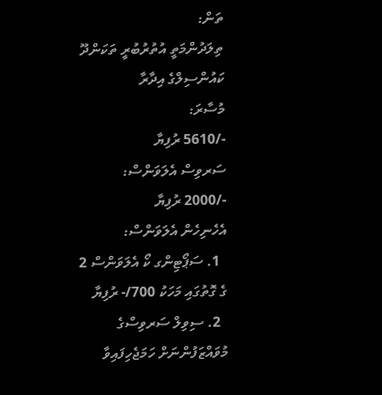ތަން:
ތިލަދުންމަތީ އުތުރުބުރީ ތަކަންދޫ ކައުންސިލްގެ އިދާރާ
މުސާރަ:
-/5610 ރުފިޔާ
ސަރވިސް އެލަވަންސް:
-/2000 ރުފިޔާ
އެހެނިހެން އެލަވަންސް:
  1. ސަޕޯޓިންގ ކޯ އެލަވަންސް 2 ގެ ގޮތުގައި މަހަކު 700/- ރުފިޔާ
  2. ސިވިލް ސަރވިސްގެ މުވައްޒަފުންނަށް ހަމަޖެހިފައިވާ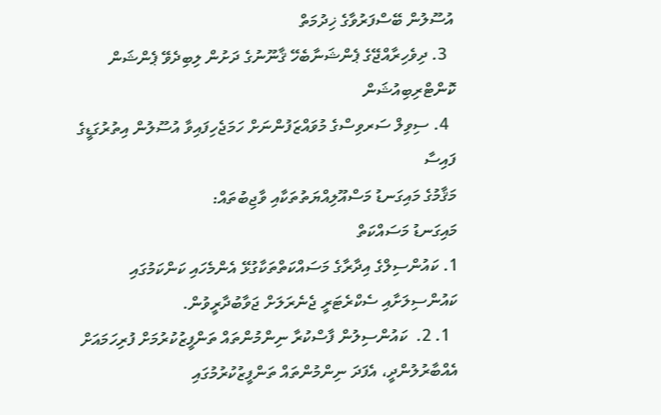އުސޫލުން ބޭސްފަރުވާގެ ޚިދުމަތް
  3. ދިވެހިރާއްޖޭގެ ޕެންޝަނާބެހޭ ޤާނޫނުގެ ދަށުން ލިބިދެވޭ ޕެންޝަން ކޮންޓްރިބިއުޝަން
  4. ސިވިލް ސަރވިސްގެ މުވައްޒަފުންނަށް ހަމަޖެހިފައިވާ އުސޫލުން އިތުރުގަޑީގެ ފައިސާ
މަޤާމުގެ މައިގަނޑު މަސްއޫލިއްޔަތުތަކާއި ވާޖިބުތައް:
މައިގަނޑު މަސައްކަތް
1. ކައުންސިލްގެ އިދާރާގެ މަސައްކަތްތަކާގުޅޭ އެންމެހައި ކަންކަމުގައި ކައުންސިލަށާއި ސެކްރެޓަރީ ޖެނެރަލަށް ޖަވާބުދާރީވުން.
  1. 2.  ކައުންސިލުން ފާސްކުރާ ނިންމުންތައް ތަންފީޒުކުރުމަށް ފުރިހަމައަށް އެއްބާރުލުންދީ، އެފަދަ ނިންމުންތައް ތަންފީޒުކުރުމުގައި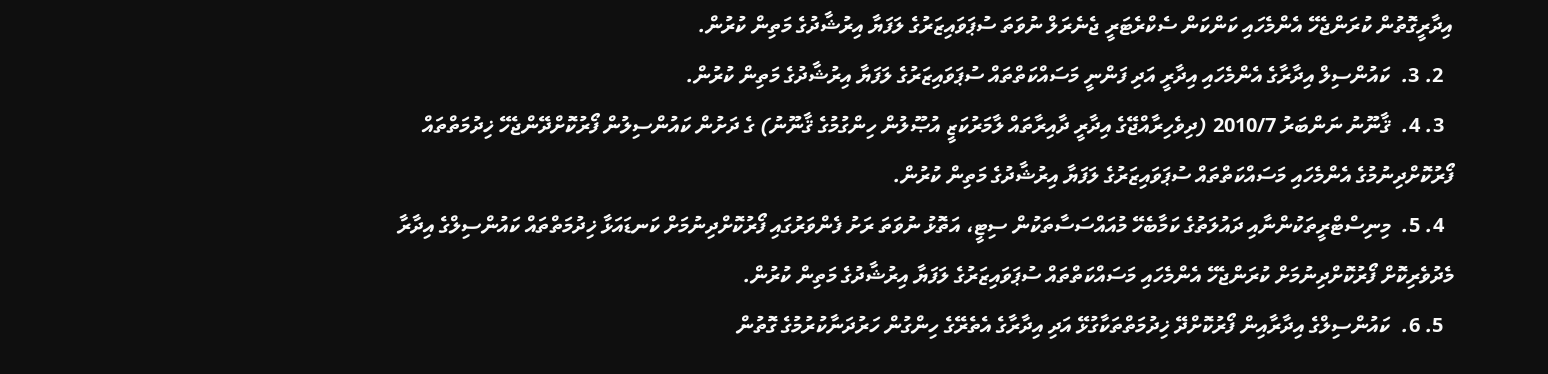އިދާރީގޮތުން ކުރަންޖެހޭ އެންމެހައި ކަންކަން ސެކްރެޓަރީ ޖެނެރަލް ނުވަތަ ސުޕަވައިޒަރުގެ ލަފަޔާ އިރުޝާދުގެ މަތިން ކުރުން.
  2. 3.  ކައުންސިލް އިދާރާގެ އެންމެހައި އިދާރީ އަދި ފަންނީ މަސައްކަތްތައް ސުޕަވައިޒަރުގެ ލަފަޔާ އިރުޝާދުގެ މަތިން ކުރުން.
  3. 4.  ޤާނޫނު ނަންބަރު 2010/7 (ދިވެހިރާއްޖޭގެ އިދާރީ ދާއިރާތައް ލާމަރުކަޒީ އުޞޫލުން ހިންގުމުގެ ޤާނޫނު) ގެ ދަށުން ކައުންސިލުން ފޯރުކޮށްދޭންޖެހޭ ޚިދުމަތްތައް ފޯރުކޮށްދިނުމުގެ އެންމެހައި މަސައްކަތްތައް ސުޕަވައިޒަރުގެ ލަފަޔާ އިރުޝާދުގެ މަތިން ކުރުން.
  4. 5.  މިނިސްޓްރީތަކުންނާއި ދައުލަތުގެ ކަމާބެހޭ މުއައްސަސާތަކުން ސިޓީ، އަތޮޅު ނުވަތަ ރަށު ފެންވަރުގައި ފޯރުކޮށްދިނުމަށް ކަނޑައަޅާ ޚިދުމަތްތައް ކައުންސިލްގެ އިދާރާ މެދުވެރިކޮށް ފޯރުކޮށްދިނުމަށް ކުރަންޖެހޭ އެންމެހައި މަސައްކަތްތައް ސުޕަވައިޒަރުގެ ލަފަޔާ އިރުޝާދުގެ މަތިން ކުރުން.
  5. 6.  ކައުންސިލްގެ އިދާރާއިން ފޯރުކޮށްދޭ ޚިދުމަތްތަކާގުޅޭ އަދި އިދާރާގެ އެތެރޭގެ ހިންގުން ހަރުދަނާކުރުމުގެ ގޮތުން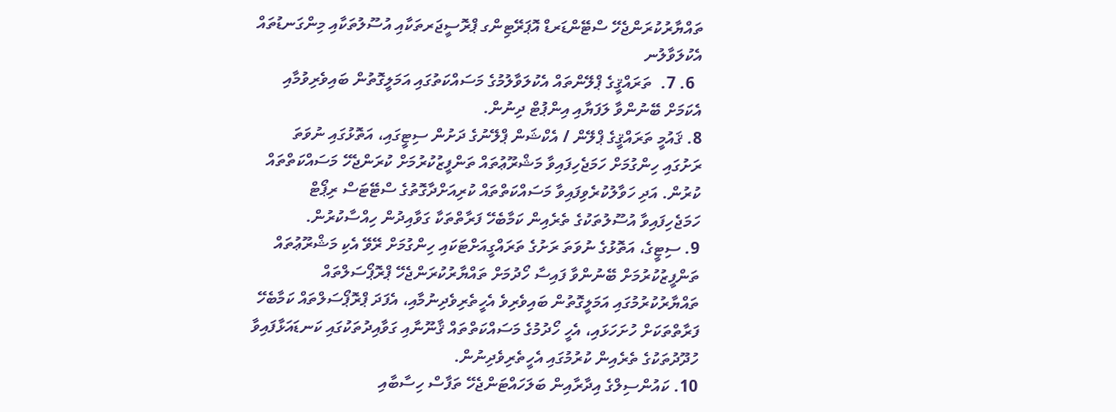ތައްޔާރުކުރަންޖެހޭ ސްޓޭންޑަރޑް އޮޕަރޭޓިންގ ޕްރޮސީޖަރތަކާއި އުސޫލުތަކާއި މިންގަނޑުތައް އެކުލަވާލުނ
  6. 7.  ތަރައްޤީގެ ޕްލޭންތައް އެކުލަވާލުމުގެ މަސައްކަތުގައި އަމަލީގޮތުން ބައިވެރިވުމާއި އެކަމަށް ބޭނުންވާ ލަފަޔާއި އިންޕުޓް ދިނުން.
8. ޤައުމީ ތަރައްޤީގެ ޕްލޭން / އެކްޝަން ޕްލޭނުގެ ދަށުން ސިޓީގައި، އަތޮޅުގައި ނުވަތަ ރަށުގައި ހިންގުމަށް ހަމަޖެހިފައިވާ މަޝްރޫޢުތައް ތަންފީޒުކުރުމަށް ކުރަންޖެހޭ މަސައްކަތްތައް ކުރުން. އަދި ހަވާލުކުރެވިފައިވާ މަސައްކަތްތައް ކުރިއަށްދާގޮތުގެ ސްޓޭޓަސް ރިޕޯޓް ހަމަޖެހިފައިވާ އުސޫލުތަކުގެ ތެރެއިން ކަމާބެހޭ ފަރާތްތަކާ ގަވާއިދުން ހިއްސާކުރުން.
9. ސިޓީގެ، އަތޮޅުގެ ނުވަތަ ރަށުގެ ތަރައްގީއަށްޓަކައި ހިންގުމަށް ރޭވޭ އެކި މަޝްރޫޢުތައް ތަންފީޒުކުރުމަށް ބޭނުންވާ ފައިސާ ހޯދުމަށް ތައްޔާރުކުރަންޖެހޭ ޕްރޮޕޯސަލްތައް ތައްޔާރުކުރުމުގައި އަމަލީގޮތުން ބައިވެރިވެ އެހީތެރިވެދިނުމާއި، އެފަދަ ޕްރޮޕޯސަލްތައް ކަމާބެހޭ ފަރާތްތަކަށް ހުށަހަޅައި، އެހީ ހޯދުމުގެ މަސައްކަތްތައް ޤާނޫނާއި ގަވާއިދުތަކުގައި ކަނޑައަޅާފައިވާ ހުދޫދުތަކުގެ ތެރެއިން ކުރުމުގައި އެހީތެރިވެދިނުން.
10. ކައުންސިލްގެ އިދާރާއިން ބަލަހައްޓަންޖެހޭ ތަފާސް ހިސާބާއި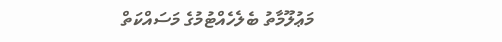މަޢުލޫމާތު ބެލެހެއްޓުމުގެ މަސައްކަތް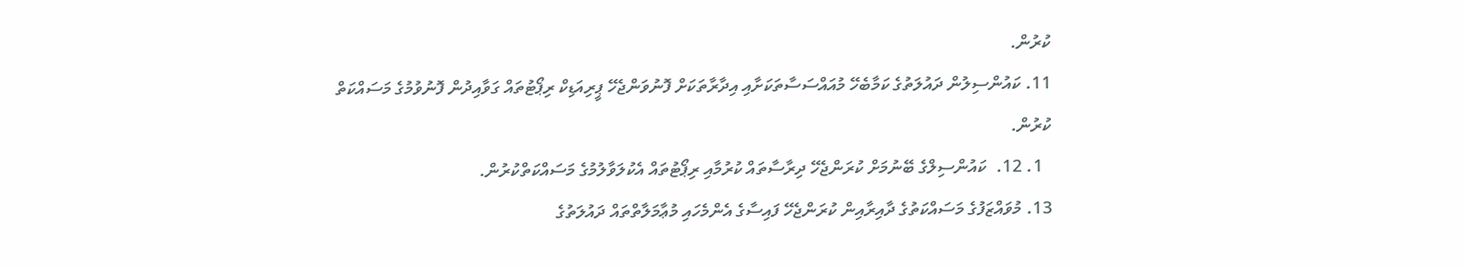ކުރުން.
11. ކައުންސިލުން ދައުލަތުގެ ކަމާބެހޭ މުއައްސަސާތަކަށާއި އިދާރާތަކަށް ފޮނުވަންޖެހޭ ޕީރިއަޑިކް ރިޕޯޓުތައް ގަވާއިދުން ފޮނުވުމުގެ މަސައްކަތް ކުރުން.
  1. 12.  ކައުންސިލްގެ ބޭނުމަށް ކުރަންޖެހޭ ދިރާސާތައް ކުރުމާއި ރިޕޯޓުތައް އެކުލަވާލުމުގެ މަސައްކަތްކުރުން.
13. މުވައްޒަފުގެ މަސައްކަތުގެ ދާއިރާއިން ކުރަންޖެހޭ ފައިސާގެ އެންމެހައި މުޢާމަލާތްތައް ދައުލަތުގެ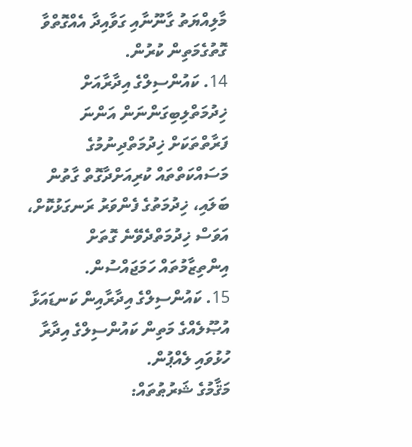މާލިއްޔަތު ގާނޫނާއި ގަވާއިދާ އެއްގޮތްވާ ގޮތުގެމަތިން ކުރުން.
14. ކައުންސިލްގެ އިދާރާއަށް ޚިދުމަތްލިބިގަންނަން އަންނަ ފަރާތްތަކަށް ޚިދުމަތްދިނުމުގެ މަސައްކަތްތައް ކުރިއަށްދާގޮތް ގާތުން ބަލައި، ޚިދުމަތުގެ ފެންވަރު ރަނގަޅުކޮށް، އަވަސް ޚިދުމަތްދެވޭނެ ގޮތަށް އިންތިޒާމުތައް ހަމަޖައްސުން.
15. ކައުންސިލްގެ އިދާރާއިން ކަނޑައަޅާ އުޞޫލެއްގެ މަތިން ކައުންސިލްގެ އިދާރާ ހުޅުވައި ލެއްޕުން.
މަޤާމުގެ ޝަރުޠުތައް: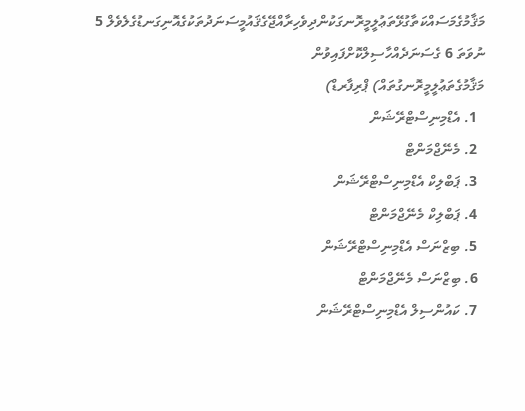މަޤާމުގެމަސައްކަތާގުޅޭތަޢުލީމީރޮނގަކުންދިވެހިރާއްޖޭގެޤައުމީސަނަދުތަކުގެއޮނިގަނޑުގެލެވެލް 5 ނުވަތަ 6 ގެސަނަދެއްހާސިލްކޮށްފައިވުން
މަޤާމުގެތަޢުލީމީރޮނގުތައް) ޕްރިފާރޑް)
  1. އެޑްމިނިސްޓްރޭޝަން
  2. މެނޭޖްމަންޓް
  3. ޕަބްލިކް އެޑްމިނިސްޓްރޭޝަން
  4. ޕަބްލިކް މެނޭޖްމަންޓް
  5. ބިޒްނަސް އެޑްމިނިސްޓްރޭޝަން
  6. ބިޒްނަސް މެނޭޖްމަންޓް
  7. ކައުންސިލް އެޑްމިނިސްޓްރޭޝަން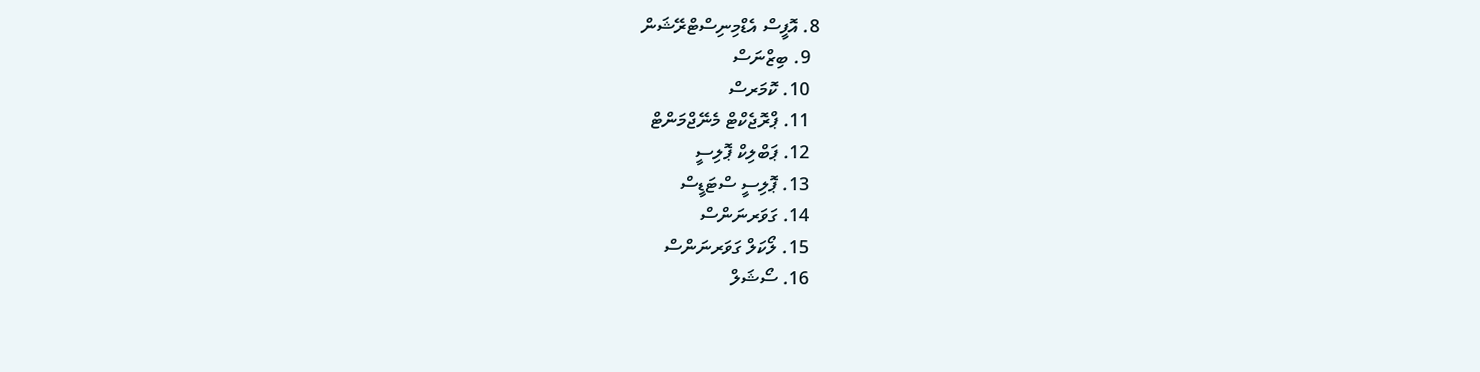8. އޮފީސް އެޑްމިނިސްޓްރޭޝަން
  9. ބިޒްނަސް
  10. ކޮމަރސް
  11. ޕްރޮޖެކްޓް މެނޭޖްމަންޓް
  12. ޕަބްލިކް ޕޮލިސީ
  13. ޕޮލިސީ ސްޓަޑީސް
  14. ގަވަރނަންސް
  15. ލޯކަލް ގަވަރނަންސް
  16. ސޯޝަލް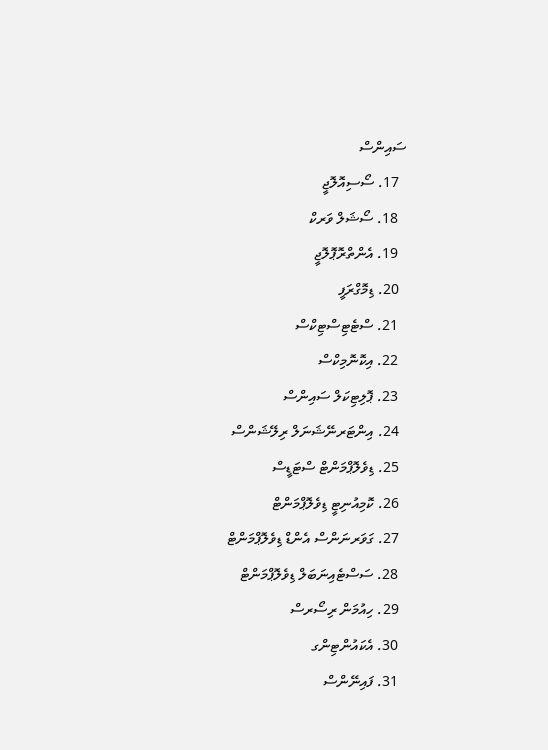ސައިންސް
  17. ސޯސިއޮލޮޖީ
  18. ސޯޝަލް ވަރކް
  19. އެންތްރޮޕޮލޮޖީ
  20. ޑިމޮގްރަފީ
  21. ސްޓެޓިސްޓިކްސް
  22. އިކޮނޮމިކްސް
  23. ޕޮލިޓިކަލް ސައިންސް
  24. އިންޓަރނޭޝަނަލް ރިލޭޝަންސް
  25. ޑިވެލޮޕްމަންޓް ސްޓަޑީސް
  26. ކޮމިއުނިޓީ ޑިވެލޮޕްމަންޓް
  27. ގަވަރނަންސް އެންޑް ޑިވެލޮޕްމަންޓް
  28. ސަސްޓެއިނަބަލް ޑިވެލޮޕްމަންޓް
  29. ހިއުމަން ރިސޯރސް
  30. އެކައުންޓިންގ
  31. ފައިނޭންސް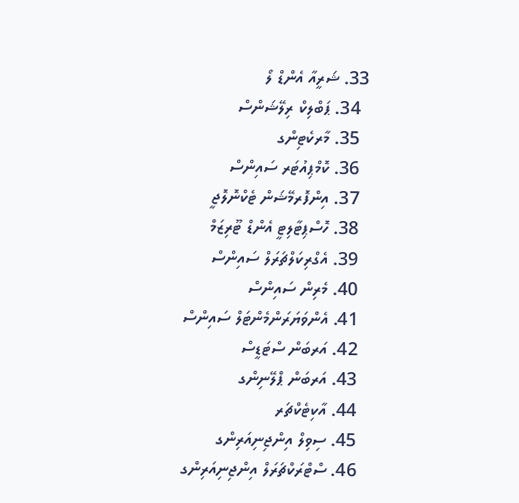33. ޝަރީއާ އެންޑް ލޯ
  34. ޕަބްލިކް ރިލޭޝަންސް
  35. މާރކެޓިންގ
  36. ކޮމްޕިއުޓަރ ސައިންސް
  37. އިންފޮރމޭޝަން ޓެކްނޮލޮޖީ
  38. ހޮސްޕިޓާލިޓީ އެންޑް ޓޫރިޒަމް
  39. އެގްރިކަލްޗަރަލް ސައިންސް
  40. މެރިން ސައިންސް
  41. އެންވަޔަރަންމެންޓަލް ސައިންސް
  42. އަރބަން ސްޓަޑީސް
  43. އަރބަން ޕްލޭނިންގ
  44. އާކިޓެކްޗަރ
  45. ސިވިލް އިންޖިނިއަރިންގ
  46. ސްޓްރަކްޗަރަލް އިންޖިނިއަރިންގ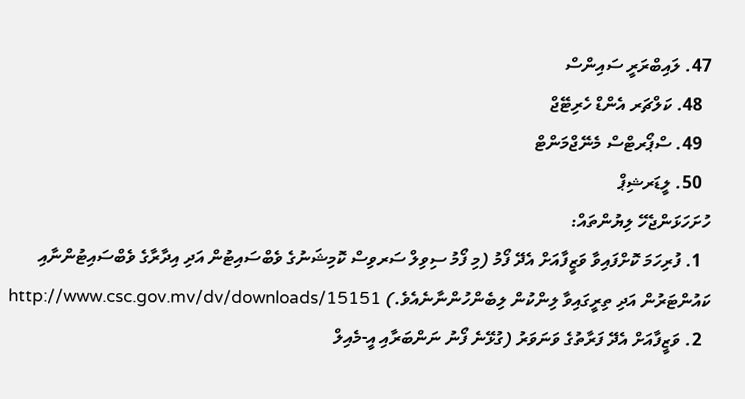47. ލައިބްރަރީ ސައިންސް
  48. ކަލްޗަރ އެންޑް ހެރިޓޭޖް
  49. ސްޕޯރޓްސް މެނޭޖްމަންޓް
  50. ލީޑަރޝިޕް
ހުށަހަޅަންޖެހޭ ލިޔުންތައް:
  1. ފުރިހަމަ ކޮށްފައިވާ ވަޒީފާއަށް އެދޭ ފޯމު (މި ފޯމު ސިވިލް ސަރވިސް ކޮމިޝަނުގެ ވެބްސައިޓުން އަދި އިދާރާގެ ވެބްސައިޓުންނާއި ކައުންޓަރުން އަދި ތިރީގައިވާ ލިންކުން ލިބެންހުންނާނެއެވެ.) http://www.csc.gov.mv/dv/downloads/15151
  2. ވަޒީފާއަށް އެދޭ ފަރާތުގެ ވަނަވަރު (ގުޅޭނެ ފޯނު ނަންބަރާއި އީ-މެއިލް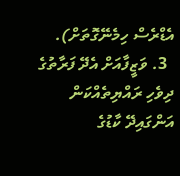އެޑްރެސް ހިމެނޭގޮތަށް).
  3. ވަޒީފާއަށް އެދޭ ފަރާތުގެ ދިވެހި ރައްޔިތެއްކަން އަންގައިދޭ ކާޑުގެ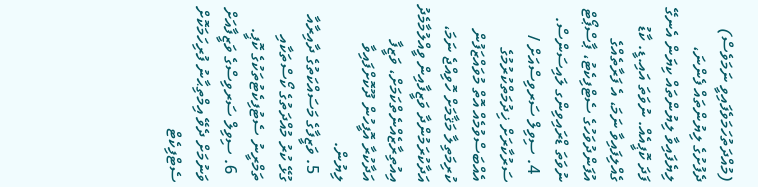(މުއްދަތުހަމަވެފައިވީ ނަމަވެސް) ދެފުށުގެ ލިޔުންތައް ފެންނަ، ލިޔެފައިވާ ލިޔުންތައް ކިޔަން އެނގޭ ފަދަ ކޮޕީއެއް. ނުވަތަ އައި.ޑީ. ކާޑު ގެއްލިފައިވާ ނަމަ، އެ ފަރާތެއްގެ އުފަންދުވަހުގެ ސެޓްފިކެޓު، ޕާސްޕޯޓް ނުވަތަ ޑްރައިވިންގ ލައިސަންސް.
  4. ސިވިލް ސަރވިސްއަށް / ސަރުކާރަށް ޚިދުމަތްކުރުމުގެ އެއްބަސްވުމެއް އޮތް މުވައްޒަފުން ކުރިމަތިލާ މަޤާމަށް ހޮވިއްޖެ ނަމަ، އަދާކުރަމުންދާ ވަޒީފާއިން ވީއްލުމާމެދު އިއުތިރާޒެއްނެތްކަމަށް، ވަޒީފާ އަދާކުރާ އޮފީހުން ދޫކޮށްފައިވާ ލިޔުން.
  5. ވަޒީފާގެ މަސައްކަތުގެ ދާއިރާއާ ގުޅޭ ކުރު މުއްދަތުގެ ކޯސްތަކާއި ތަމްރީނު ސެޓުފިކެޓުތަކުގެ ކޮޕީ.
  6. ސިވިލް ސަރވިސްގެ ވަޒީފާއަށް ވަނުމަށް ދެވޭ އިމްތިޙާނު ފުރިހަމަކޮށް ސެޓްފިކެޓް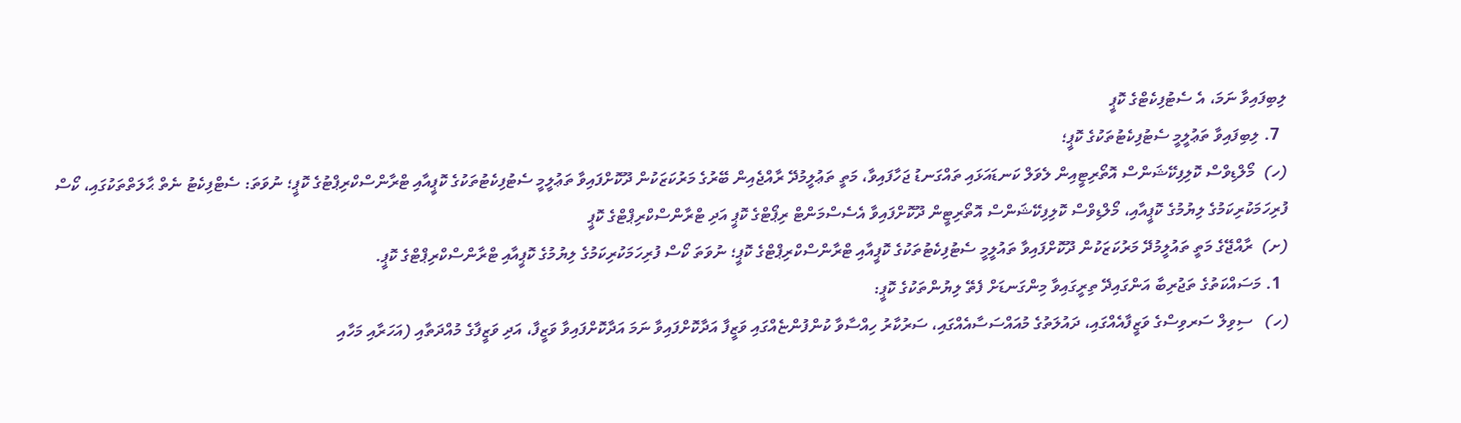ލިބިފައިވާ ނަމަ، އެ ސެޓުފިކެޓްގެ ކޮޕީ
  7. ލިބިފައިވާ ތަޢުލީމީ ސެޓުފިކެޓުތަކުގެ ކޮޕީ؛
(ހ)  މޯލްޑިވްސް ކޮލިފިކޭޝަންސް އޮތޯރިޓީއިން ލެވަލް ކަނޑައަޅައި ތައްގަނޑު ޖަހާފައިވާ، މަތީ ތަޢުލީމުދޭ ރާއްޖެއިން ބޭރުގެ މަރުކަޒަކުން ދޫކޮށްފައިވާ ތަޢުލީމީ ސެޓުފިކެޓުތަކުގެ ކޮޕީއާއި ޓްރާންސްކްރިޕްޓުގެ ކޮޕީ؛ ނުވަތަ: ސެޓްފިކެޓު ނެތް ޙާލަތްތަކުގައި، ކޯސް ފުރިހަމަކުރިކަމުގެ ލިޔުމުގެ ކޮޕީއާއި، މޯލްޑިވްސް ކޮލިފިކޭޝަންސް އޮތޯރިޓީން ދޫކޮށްފައިވާ އެސެސްމަންޓް ރިޕޯޓްގެ ކޮޕީ އަދި ޓްރާންސްކްރިޕްޓްގެ ކޮޕީ
(ށ)  ރާއްޖޭގެ މަތީ ތައުލީމުދޭ މަރުކަޒަކުން ދޫކޮށްފައިވާ ތައުލީމީ ސެޓުފިކެޓުތަކުގެ ކޮޕީއާއި ޓްރާންސްކްރިޕްޓްގެ ކޮޕީ؛ ނުވަތަ ކޯސް ފުރިހަމަކުރިކަމުގެ ލިޔުމުގެ ކޮޕީއާއި ޓްރާންސްކްރިޕްޓްގެ ކޮޕީ.
  1. މަސައްކަތުގެ ތަޖުރިބާ އަންގައިދޭ ތިރީގައިވާ މިންގަނޑަށް ފެތޭ ލިޔުންތަކުގެ ކޮޕީ:
(ހ)   ސިވިލް ސަރވިސްގެ ވަޒީފާއެއްގައި، ދައުލަތުގެ މުއައްސަސާއެއްގައި، ސަރުކާރު ހިއްސާވާ ކުންފުންޏެއްގައި ވަޒީފާ އަދާކޮށްފައިވާ ނަމަ އަދާކޮށްފައިވާ ވަޒީފާ، އަދި ވަޒީފާގެ މުއްދަތާއި (އަހަރާއި މަހާއި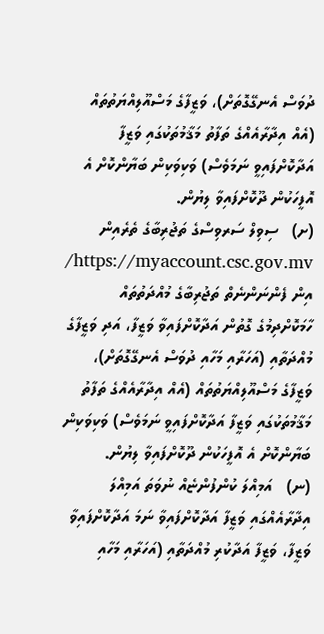ދުވަސް އެނގޭގޮތަށް)، ވަޒީފާގެ މަސްއޫލިއްޔަތުތައް (އެއް އިދާރާއެއްގެ ތަފާތު މަޤާމުތަކުގައި ވަޒީފާ އަދާކޮށްފައިވީ ނަމަވެސް) ވަކިވަކިން ބަޔާންކޮށް އެ އޮފީހަކުން ދޫކޮށްފައިވާ ލިޔުން.
(ށ)   ސިވިލް ސަރވިސްގެ ތަޖުރިބާގެ ތެރެއިން https://myaccount.csc.gov.mv/ އިން ފެންނަންނެތް ތަޖުރިބާގެ މުއްދަތުތައް ހާމަކޮށްދިމުގެ ގޮތުން އަދާކޮށްފައިވާ ވަޒީފާ، އަދި ވަޒީފާގެ މުއްދަތާއި (އަހަރާއި މަހާއި ދުވަސް އެނގޭގޮތަށް)، ވަޒީފާގެ މަސްއޫލިއްޔަތުތައް (އެއް އިދާރާއެއްގެ ތަފާތު މަޤާމުތަކުގައި ވަޒީފާ އަދާކޮށްފައިވީ ނަމަވެސް) ވަކިވަކިން ބަޔާންކޮށް އެ އޮފީހަކުން ދޫކޮށްފައިވާ ލިޔުން.
(ނ)   އަމިއްލަ ކުންފުންޏެއް ނުވަތަ އަމިއްލަ އިދާރާއެއްގައި ވަޒީފާ އަދާކޮށްފައިވާ ނަމަ އަދާކޮށްފައިވާ ވަޒީފާ، ވަޒީފާ އަދާކުރި މުއްދަތާއި (އަހަރާއި މަހާއި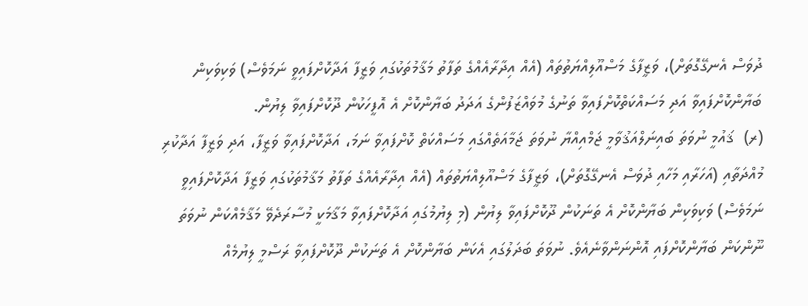ދުވަސް އެނގޭގޮތަށް)، ވަޒީފާގެ މަސްއޫލިއްޔަތުތައް (އެއް އިދާރާއެއްގެ ތަފާތު މަޤާމުތަކުގައި ވަޒީފާ އަދާކޮށްފައިވީ ނަމަވެސް) ވަކިވަކިން ބަޔާންކޮށްފައިވާ އަދި މަސައްކަތްކޮށްފައިވާ ތަނުގެ މުވައްޒަފުންގެ އަދަދު ބަޔާންކޮށް އެ އޮފީހަކުން ދޫކޮށްފައިވާ ލިޔުން.
(ރ)  ޤައުމީ ނުވަތަ ބައިނަލްއަޤުވާމީ ޖަމްއިއްޔާ ނުވަތަ ޖަމާއަތެއްގައި މަސައްކަތް ކޮށްފައިވާ ނަމަ، އަދާކޮށްފައިވާ ވަޒީފާ، އަދި ވަޒީފާ އަދާކުރި މުއްދަތާއި (އަހަރާއި މަހާއި ދުވަސް އެނގޭގޮތަށް)، ވަޒީފާގެ މަސްއޫލިއްޔަތުތައް (އެއް އިދާރާއެއްގެ ތަފާތު މަޤާމުތަކުގައި ވަޒީފާ އަދާކޮށްފައިވީ ނަމަވެސް) ވަކިވަކިން ބަޔާންކޮށް އެ ތަނަކުން ދޫކޮށްފައިވާ ލިޔުން (މި ލިޔުމުގައި އަދާކޮށްފައިވާ މަޤާމަކީ މުސާރަދެވޭ މަޤާމެއްކަން ނުވަތަ ނޫންކަން ބަޔާންކޮށްފައި އޮންނަންވާނެއެވެ. ނުވަތަ ބަދަލުގައި އެކަން ބަޔާންކޮށް އެ ތަނަކުން ދޫކޮށްފައިވާ ރަސްމީ ލިޔުމެއް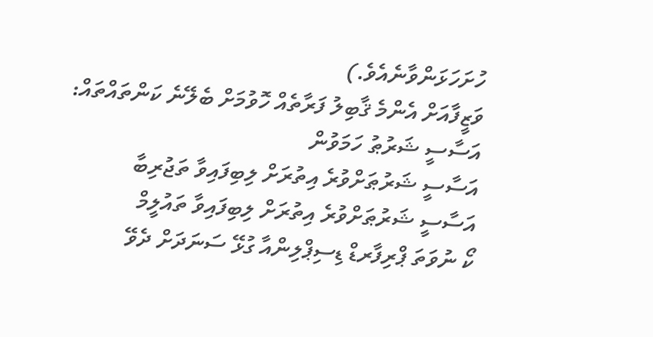ހުށަހަޅަންވާނެއެވެ.)
ވަޒީފާއަށް އެންމެ ޤާބިލު ފަރާތެއް ހޮވުމަށް ބެލޭނެ ކަންތައްތައް:
އަސާސީ ޝަރުޠު ހަމަވުން
އަސާސީ ޝަރުޠަށްވުރެ އިތުރަށް ލިބިފައިވާ ތަޖުރިބާ
އަސާސީ ޝަރުޠަށްވުރެ އިތުރަށް ލިބިފައިވާ ތައުލީމް
ކޯ ނުވަތަ ޕްރިފާރޑް ޑިސިޕްލިންއާ ގުޅޭ ސަނަދަށް ދެވޭ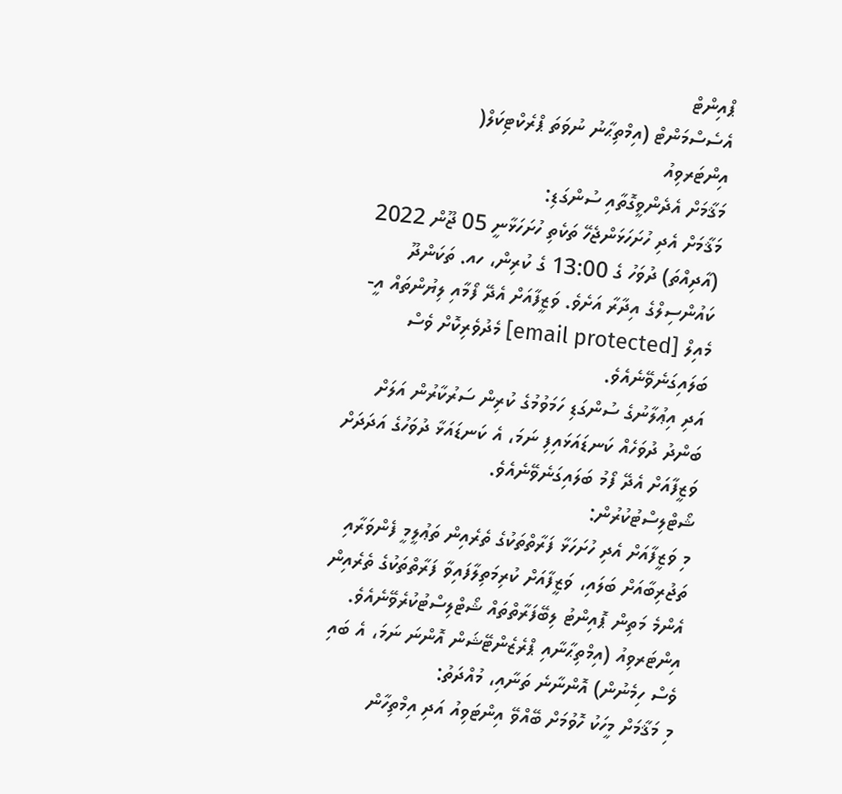ޕްއިންޓް
އެސެސްމަންޓް (އިމްތިޙާނު ނުވަތަ ޕްރެކްޓިކަލް(
އިންޓަރވިއު
މަޤާމަށް އެދެންވީގޮތާއި ސުންގަޑި:
މަޤާމަށް އެދި ހުށަހަޅަންޖެހޭ ތަކެތި ހުށަހަޅާނީ 05 ޖޫން 2022 (އާދިއްތަ) ދުވަހު ގެ 13:00 ގެ ކުރިން، ހއ. ތަކަންދޫ ކައުންސިލްގެ އިދާރާ އަށެވެ. ވަޒީފާއަށް އެދޭ ފޯމާއި ލިޔުންތައް އީ-މެއިލް [email protected] މެދުވެރިކޮށް ވެސް ބަލައިގަނެވޭނެއެވެ.
އަދި އިޢުލާނުގެ ސުންގަޑި ހަމަވުމުގެ ކުރިން ސަރުކާރުން އަލަށް ބަންދު ދުވަހެއް ކަނޑައަޅައިފި ނަމަ، އެ ކަނޑައަޅާ ދުވަހުގެ އަދަދަށް ވަޒީފާއަށް އެދޭ ފޯމު ބަލައިގަނެވޭނެއެވެ.
ޝޯޓްލިސްޓުކުރުން:
މި ވަޒީފާއަށް އެދި ހުށަހަޅާ ފަރާތްތަކުގެ ތެރެއިން ތަޢުލީމީ ފެންވަރާއި ތަޖުރިބާއަށް ބަލައި، ވަޒީފާއަށް ކުރިމަތިލާފައިވާ ފަރާތްތަކުގެ ތެރެއިން އެންމެ މަތިން ޕޮއިންޓު ލިބޭފަރާތްތައް ޝޯޓްލިސްޓުކުރެވޭނެއެވެ.
އިންޓަރވިއު (އިމްތިޙާނާއި ޕްރެޒެންޓޭޝަން އޮންނަ ނަމަ، އެ ބައި ވެސް ހިމެނުން) އޮންނާނެ ތަނާއި، މުއްދަތު:
މި މަޤާމަށް މީހަކު ހޮވުމަށް ބޭއްވޭ އިންޓަވިއު އަދި އިމްތިހާން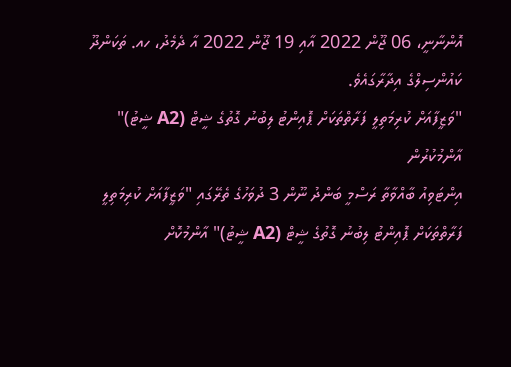އޮންނާނީ، 06 ޖޫން 2022 އާއި 19 ޖޫން 2022 އާ ދެމެދު، ހއ. ތަކަންދޫ ކައުންސިލްގެ އިދާރާގައެވެ.
"ވަޒީފާއަށް ކުރިމަތިލީ ފަރާތްތަކަށް ޕޮއިންޓު ލިބުނު ގޮތުގެ ޝީޓް (A2 ޝީޓު)" އާންމުކުރުން
އިންޓަވިއު ބާއްވާތާ ރަސްމީ ބަންދު ނޫން 3 ދުވަހުގެ ތެރޭގައި "ވަޒީފާއަށް ކުރިމަތިލީ ފަރާތްތަކަށް ޕޮއިންޓު ލިބުނު ގޮތުގެ ޝީޓް (A2 ޝީޓު)" އާންމުކޮށް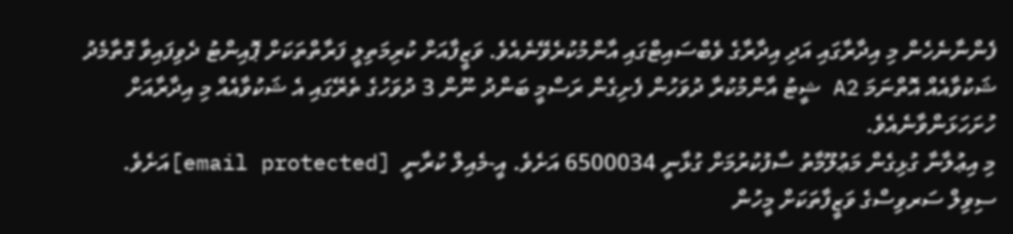ފެންނާނެހެން މި އިދާރާގައި އަދި އިދާރާގެ ވެބްސައިޓްގައި އާންމުކުރެވޭނެއެވެ. ވަޒީފާއަށް ކުރިމަތިލީ ފަރާތްތަކަށް ޕޮއިންޓު ދެވިފައިވާ ގޮތާމެދު ޝަކުވާއެއް އޮތްނަމަ A2 ޝީޓު އާންމުކުރާ ދުވަހުން ފެށިގެން ރަސްމީ ބަންދު ނޫން 3 ދުވަހުގެ ތެރޭގައި އެ ޝަކުވާއެއް މި އިދާރާއަށް ހުށަހަޅަންވާނެއެވެ.
މި އިޢުލާނާ ގުޅިގެން މަޢުލޫމާތު ސާފުކުރުމަށް ގުޅާނީ 6500034 އަށެވެ. އީ-މެއިލް ކުރާނީ  [email protected]އަށެވެ.
ސިވިލް ސަރވިސްގެ ވަޒީފާތަކަށް މީހުން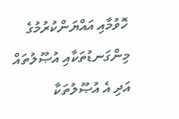ހޮވުމާއި އައްޔަންކުރުމުގެ މިންގަނޑުތަކާއި އުޞޫލުތައް އަދި އެ އުޞޫލުތަކާ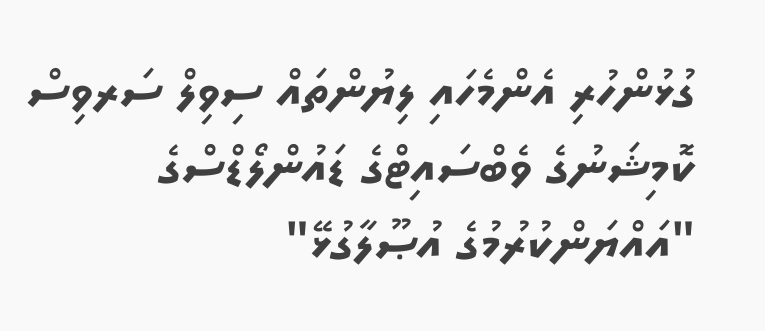ގުޅުންހުރި އެންމެހައި ލިޔުންތައް ސިވިލް ސަރވިސް ކޮމިޝަނުގެ ވެބްސައިޓްގެ ޑައުންލޯޑްސްގެ "އައްޔަންކުރުމުގެ އުޞޫލާގުޅޭ"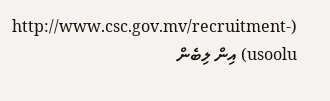(http://www.csc.gov.mv/recruitment-usoolu) އިން ލިބެން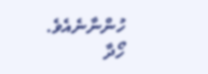ހުންނާނެއެވެ.
ހޯދާ